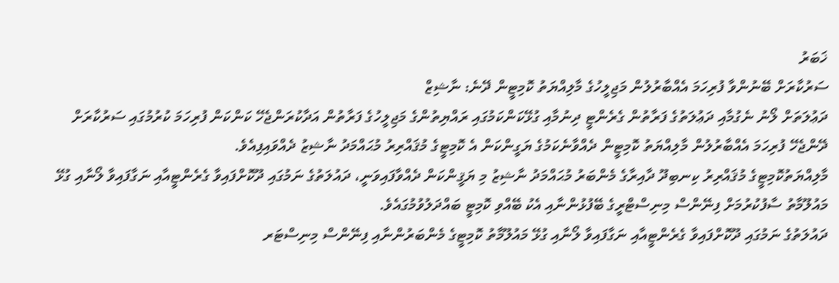ޚަބަރު
ސަރުކާރަށް ބޭނުންވާ ފުރިހަމަ އެއްބާރުލުން މަޖިލީހުގެ މާލިއްޔަތު ކޮމިޓީން ދޭނެ: ނާޝިޒް
ދަޢުލަތަށް ލޯނު ނެގުމާއި ދަޢުލަތުގެ ފަރާތުން ގެރެންޓީ ދިނުމާއި ގުޅޭކަންކަމުގައި ރައްޔިތުންގެ މަޖިލީހުގެ ފަރާތުން އަދާކުރަންޖެހޭ ކަންކަން ފުރިހަމަ ކުރުމުގައި ސަރުކާރަށް ދޭންޖެހޭ ފުރިހަމަ އެއްބާރުލުން މާލިއްޔަތު ކޮމިޓީން ދެއްވާނެކަމުގެ ޔަގީންކަން އެ ކޮމިޓީގެ މުޤައްރިރު މުޙައްމަދު ނާޝިޒު ދެއްވައިފިއެވެ.
މާލިއްޔަތުކޮމިޓީގެ މުޤައްރިރު ކިނބިދޫ ދާއިރާގެ މެންބަރު މުޙައްމަދު ނާޝިޒު މި ޔަޤީންކަން ދެއްވާފައިވަނީ، ދައުލަތުގެ ނަމުގައި ދޫކޮށްފައިވާ ގެރެންޓީއާއި ނަގާފައިވާ ލޯނާއި ގުޅޭ މައުލޫމާތު ސާފުކުރުމަށް ފިނޭންސް މިނިސްޓްރީގެ ބޭފުޅުންނާއި އެކު ބޭއްވި ކޮމިޓީ ބައްދަލުވުމުގައެވެ.
ދައުލަތުގެ ނަމުގައި ދޫކޮށްފައިވާ ގެރެންޓީއާއި ނަގާފައިވާ ލޯނާއި ގުޅޭ މައުލޫމާތު ކޮމިޓީގެ މެންބަރުންނާއި ފިނޭންސް މިނިސްޓަރ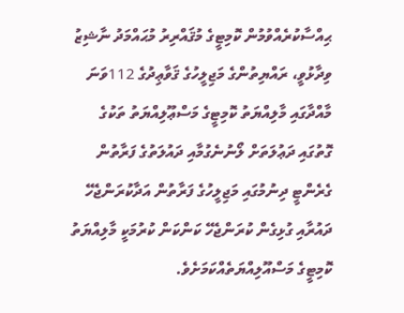ޙިއްސާކުރެއްވުމުން ކޮމިޓީގެ މުޤައްރިރު މުޙައްމަދު ނާޝިޒު ވިދާޅުވީ، ރައްޔިތުންގެ މަޖިލީހުގެ ޤަވާޢިދުގެ 112ވަނަ މާއްދާގައި މާލިއްޔަތު ކޮމިޓީގެ މަސްޢޫލިއްޔަތު ތަކުގެ ގޮތުގައި ދަޢުލަތަށް ލޯނުނެގުމާއި ދައުލަތުގެ ފަރާތުން ގެރެންޓީ ދިނުމުގައި މަޖިލީހުގެ ފަރާތުން އަދާކުރަންޖެހޭ ދައުރާއި ގުޅިގެން ކުރަންޖެހޭ ކަންކަން ކުރުމަކީ މާލިއްޔަތު ކޮމިޓީގެ މަސްއޫލިއްޔަތެއްކަމަށެވެ.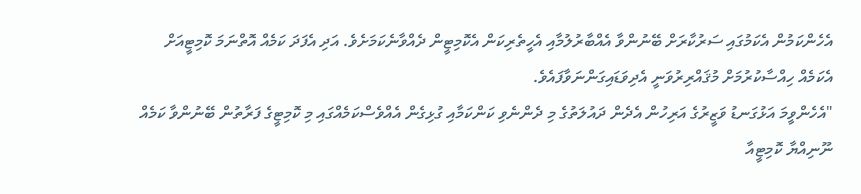އެހެންކަމުން އެކަމުގައި ސަރުކާރަށް ބޭނުންވާ އެއްބާރުލުމާއި އެހީތެރިކަން އެކޮމިޓީން ދެއްވާނެކަމަށެވެ. އަދި އެފަދަ ކަމެއް އޮތްނަމަ ކޮމިޓީއަށް އެކަމެއް ހިއްސާކުރުމަށް މުޤައްރިރުވަނީ އެދިވަޑައިގަންނަވާފައެވެ.
"އެހެންވީމަ އަޅުގަނޑު ވަޒީރުގެ އަރިހުން އެދެން ދައުލަތުގެ މި ދެންނެވި ކަންކަމާއި ގުޅިގެން އެއްވެސްކަމެއްގައި މި ކޮމިޓީގެ ފަރާތުން ބޭނުންވާ ކަމެއް ނޫނިއްޔާ ކޮމިޓީއާ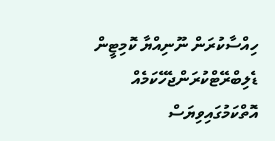ހިއްސާކުރަން ނޫނިއްޔާ ކޮމިޓީން ޑެލިބްރޭޓްކުރަންޖެހޭކަމެއް އޮތްކަމުގައިވިޔަސް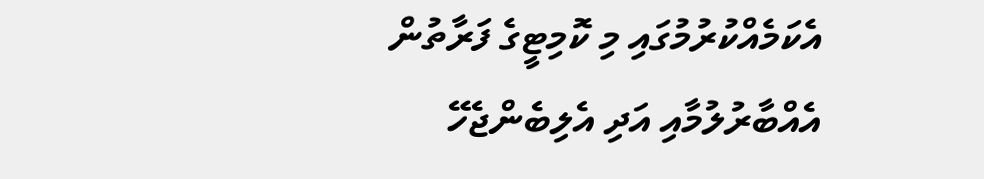އެކަމެއްކުރުމުގައި މި ކޮމިޓީގެ ފަރާތުން އެއްބާރުލުމާއި އަދި އެލިބެންޖެހޭ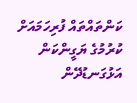ކަންތައްތައް ފުރިހަމައަށް ކުރުމުގެ ޔަގީންކަން އަޅުގަނޑުދޭން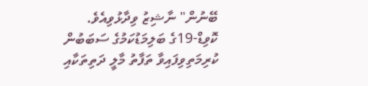ބޭނުން" ނާޝިޒު ވިދާޅުވިއެވެ.
ކޮވިޑް-19ގެ ބަލިމަޑުކަމުގެ ސަބަބުން ކުރިމަތިވިފައިވާ ތަފާތު މާލީ ދަތިތަކާއި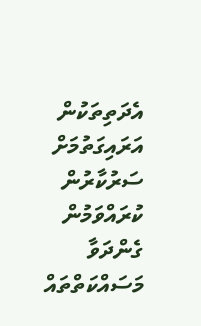އެދަތިތަކުން އަރައިގަތުމަށް ސަރުކާރުން ކުރައްވަމުން ގެންދަވާ މަސައްކަތްތައް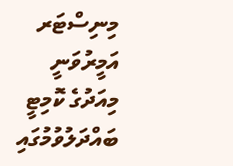މިނިސްޓަރ އަމީރުވަނީ މިއަދުގެ ކޮމިޓީ ބައްދަލުވުމުގައި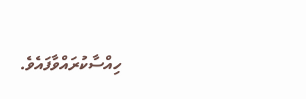ހިއްސާކުރައްވާފައެވެ.